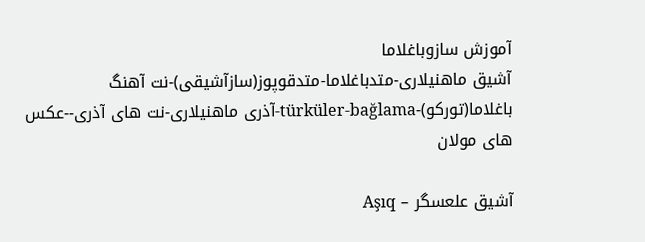آموزش سازوباغلاما
آشیق ماهنیلاری-متدباغلاما-متدقوپوز(سازآشیقی)-نت آهنگ باغلاما(تورکو)-türküler-bağlama-آذری ماهنیلاری-نت های آذری--عکس های مولان

آشیق علعسگر – Aşıq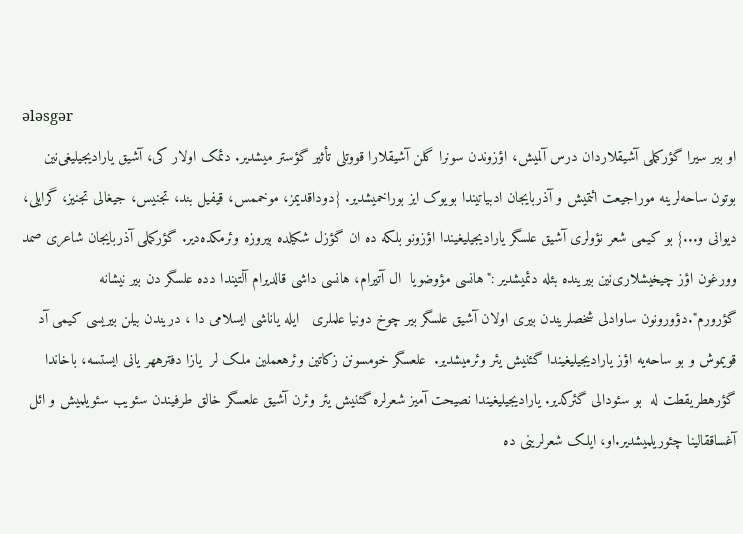ələsgər
او بیر سیرا گؤرکملی آشیقلاردان درس آلمیش، اؤزوندن سونرا گلن آشیقلارا قووتلی تأثیر گؤستر میشدیر. دئمک اولار کی، آشیق یارادیجیلیغی‌نین بوتون ساحه‌‌لرینه موراجیعت ائتمیش و آذربایجان ادبیاتیندا بویوک ایز بوراخمیشدیر. {دوداقدیمز، موخممس، قیفیل بند، تجنیس، جیغالی تجنیز، گرایلی، دیوانی و...} بو کیمی شعر نؤولری آشیق علسگر یارادیجیلیغیندا اؤزونو بلکه ده ان گؤزل شکیلده بیروزه وئرمکده‌دیر. گؤرکملی آذربایجان شاعری صمد وورغون اؤز چیخیشلاری‌نین بیرینده بئله دئمیشدیر :"هانسی مؤوضویا  ال آتیرام، هانسی داشی قالدیرام آلتیندا دده‌‌ علسگر دن بیر نیشانه گؤرورم".دؤورونون ساوادلی شخصلریندن بیری اولان آشیق علسگر بیر چوخ دونیا علملری   ایله یاناشی ایسلامی دا ، دریندن بیلن بیریسی کیمی آد قویموش و بو ساحه‌‌یه اؤز یارادیجیلیغیندا گئنیش یئر وئرمیشدیر.  علعسگر خومسونن زکاتین وئرهعملین ملک لر  یازا دفترههر یانی ایستسه، باخاندا گؤرهطریقطت له  بو سئودالی گئرکدیر. یارادیجیلیغیندا نصیحت آمیز شعرلره گئنیش یئر وئرن آشیق علعسگر خالق طرفیندن سئویب سئویلمیش و ائل آغساققالینا چئوریلمیشدیر.او، ایلک شعرلرینی ده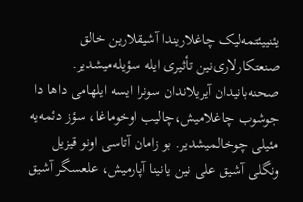یئنییئتمه‌لیک چاغلاریندا آشیقلارین خالق صنعتکارلاری‌نین تأثیری ایله سؤیله‌میشدیر. صحنه‌‌بانیدان آیریلاندان سونرا ایسه ایلهامی داها دا جوشوب چاغلامیش،چالیب اوخوماغا، سؤز دئمه‌یه مئیلی چوخالمیشدیر. بو زامان آتاسی اونو قیزیل ونگلی آشیق علی نین یانینا آپارمیش، علعسگر آشیق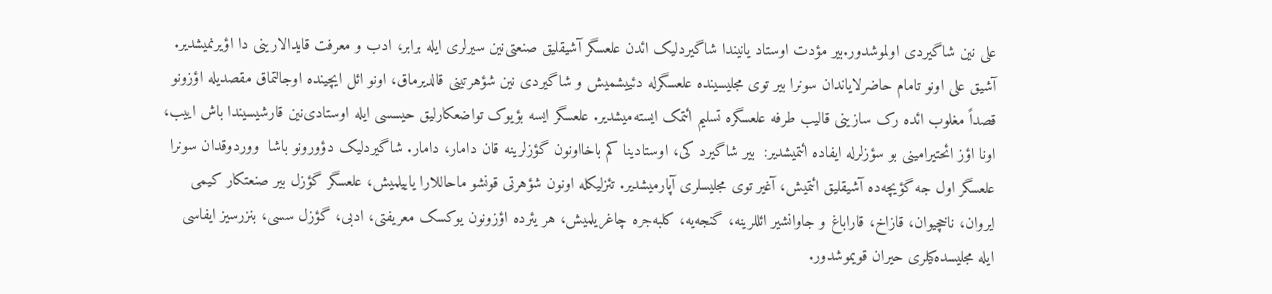علی نین شاگیردی اولموشدور.بیر مؤدت اوستاد یانیندا شاگیردلیک ائدن علعسگر آشیقلیق صنعتی‌نین سیرلری ایله برابر، ادب و معرفت قایدالارینی دا اؤیرنمیشدیر. آشیق علی اونو تامام حاضرلایاندان سونرا بیر توی مجلیسینده علعسگرله دئییشمیش و شاگیردی ‌نین شؤهرتینی قالدیرماق، اونو ائل ایچینده اوجالتماق مقصدیله اؤزونو قصداً مغلوب ائده ‌رک سازینی قالیب طرفه علعسگره تسلیم ائتمک ایسته‌میشدیر. علعسگر ایسه بؤیوک تواضعکارلیق حیسسی ایله اوستادی‌نین قارشیسیندا باش اییب، اونا اؤز ائحتیرامینی بو سؤزلرله ایفاده ائتمیشدیر:  بیر شاگیرد کی، اوستادینا کم باخااونون گؤزلرینه قان دامار، دامار. شاگیردلیک دؤورونو باشا  ووردوقدان سونرا علعسگر اول جه گؤیچه‌ده آشیقلیق ائتمیش، آغیر توی مجلیسلری آپارمیشدیر. تئزلیکله اونون شؤهرتی قونشو ماحاللارا یاییلمیش، علعسگر گؤزل بیر صنعتکار کیمی ایروان، ناخچیوان، قازاخ، قاراباغ و جاوانشیر ائللرینه، گنجه‌یه، کلبه‌جره چاغریلمیش، هر یئرده اؤزونون یوکسک معریفتی، ادبی، گؤزل سسی، بنزرسیز ایفاسی ایله مجلیسده‌کیلری حیران قویموشدور.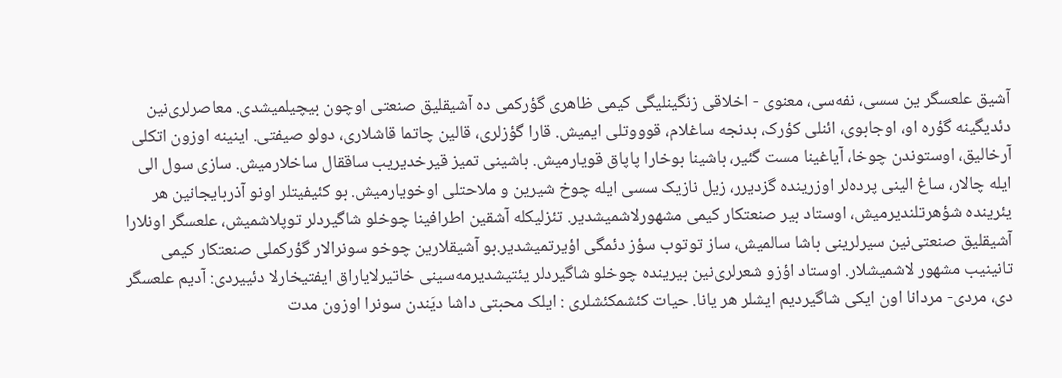آشیق علعسگر ین سسی، نفه‌سی، معنوی - اخلاقی زنگینلیگی کیمی ظاهری گؤرکمی ده آشیقلیق صنعتی اوچون بیچیلمیشدی. معاصرلری‌نین دئدیگینه گؤره او، اوجابوی، ائنلی کؤرک، بدنجه ساغلام، قوووتلی ایمیش. قارا گؤزلری، قالین چاتما قاشلاری، دولو صیفتی. اینینه اوزون اتکلی آرخالیق، اوستوندن چوخا، آیاغینا مست گئیر، باشینا بوخارا پاپاق قویارمیش. باشینی تمیز قیرخدیریب ساققال ساخلارمیش. سازی سول الی ایله چالار، ساغ الینی پرده‌لر اوزرینده گزدیرر، زیل نازیک سسی ایله چوخ شیرین و ملاحتلی اوخویارمیش. بو کئیفیتلر اونو آذربایجانین هر یئرینده شؤهرتلندیرمیش، اوستاد بیر صنعتکار کیمی مشهورلاشمیشدیر. تئزلیکله آشقین اطرافینا چوخلو شاگیردلر توپلاشمیش، علعسگر اونلارا آشیقلیق صنعتی‌نین سیرلرینی باشا سالمیش، ساز توتوب سؤز دئمگی اؤیرتمیشدیر.بو آشیقلارین چوخو سونرالار گؤرکملی صنعتکار کیمی تانینیب مشهور لاشمیشلار. اوستاد اؤزو شعرلری‌نین بیرینده چوخلو شاگیردلر یئتیشدیرمه‌سینی خاتیرلایاراق ایفتیخارلا دئییردی: آدیم علعسگر دی، مردی- مردانا اون ایکی شاگیردیم ایشلر هر یانا. حیات کئشمکئشلری : ایلک محبتی داشا دیَندن سونرا اوزون مدت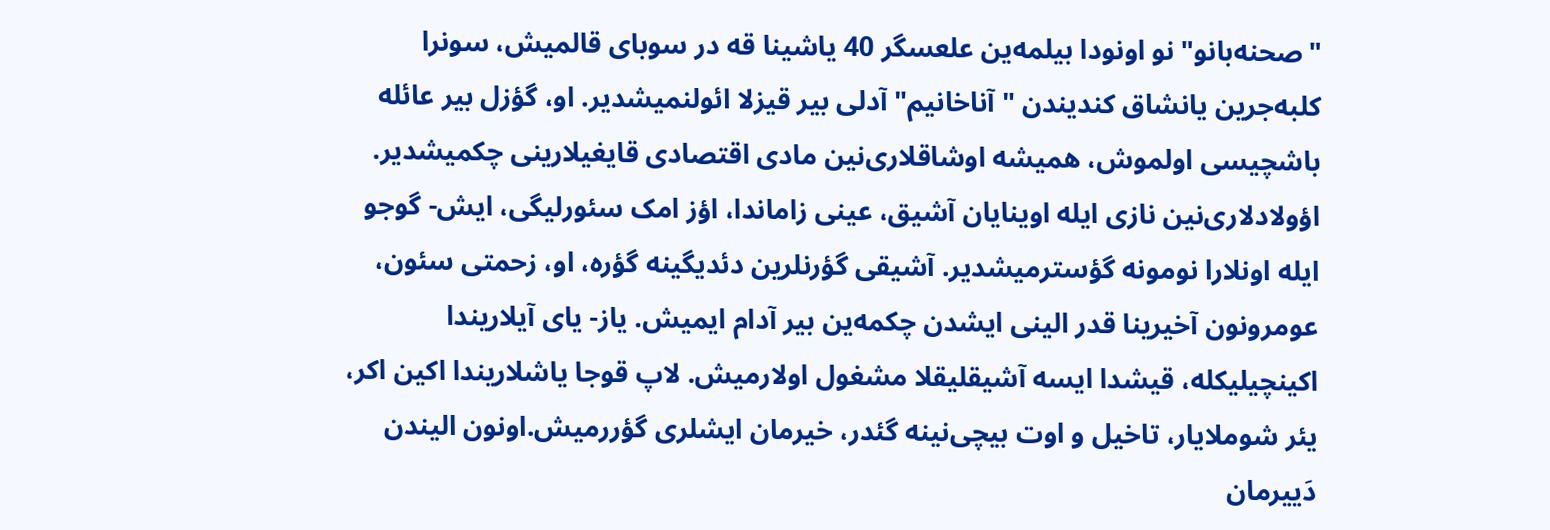"صحنه‌‌بانو"نو اونودا بیلمه‌ین علعسگر 40 یاشینا قه در سوبای قالمیش، سونرا کلبه‌جرین یانشاق کندیندن "آناخانیم" آدلی بیر قیزلا ائولنمیشدیر. او، گؤزل بیر عائله‌‌ باشچیسی اولموش، همیشه اوشاقلاری‌نین مادی اقتصادی قایغیلارینی چکمیشدیر. اؤولادلاری‌نین نازی ایله اوینایان آشیق، عینی زاماندا، اؤز امک سئورلیگی، ایش- گوجو ایله اونلارا نومونه گؤسترمیشدیر. آشیقی گؤرنلرین دئدیگینه گؤره، او، زحمتی سئون، عومرونون آخیرینا قدر الینی ایشدن چکمه‌ین بیر آدام ایمیش. یاز- یای آیلاریندا اکینچیلیکله، قیشدا ایسه آشیقلیقلا مشغول اولارمیش. لاپ قوجا یاشلاریندا اکین اکر، یئر شوملایار، تاخیل و اوت بیچی‌نینه گئدر، خیرمان ایشلری گؤررمیش.اونون الیندن دَ‌ییرمان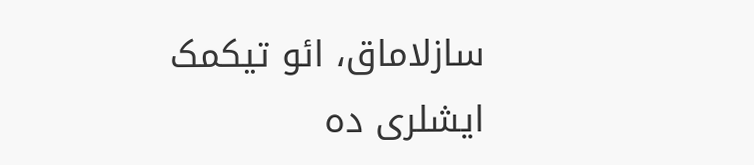سازلاماق، ائو تیکمک ایشلری ده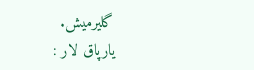گلیرمیش.
یارپاق لار :